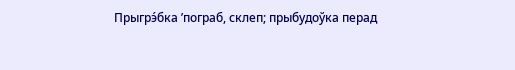Прыгрэ́бка ’пограб, склеп; прыбудоўка перад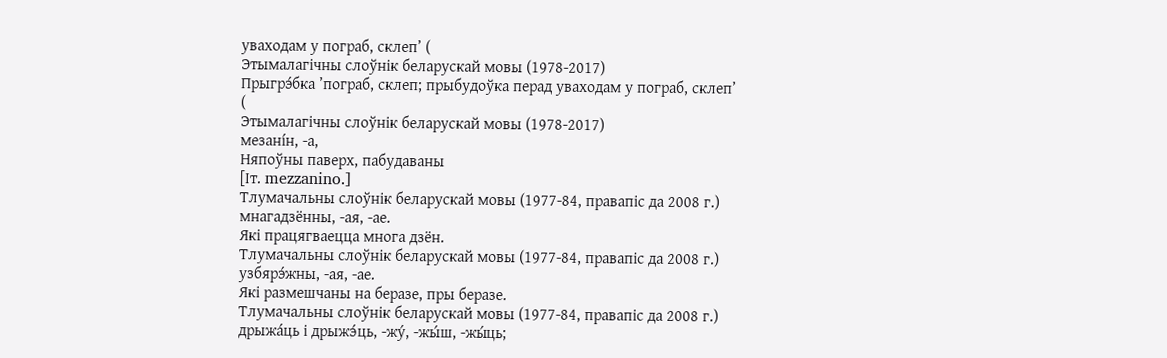уваходам у пограб, склеп’ (
Этымалагічны слоўнік беларускай мовы (1978-2017)
Прыгрэ́бка ’пограб, склеп; прыбудоўка перад уваходам у пограб, склеп’ (
Этымалагічны слоўнік беларускай мовы (1978-2017)
мезані́н, ‑а,
Няпоўны паверх, пабудаваны
[Іт. mezzanino.]
Тлумачальны слоўнік беларускай мовы (1977-84, правапіс да 2008 г.)
мнагадзённы, ‑ая, ‑ае.
Які працягваецца многа дзён.
Тлумачальны слоўнік беларускай мовы (1977-84, правапіс да 2008 г.)
узбярэ́жны, ‑ая, ‑ае.
Які размешчаны на беразе, пры беразе.
Тлумачальны слоўнік беларускай мовы (1977-84, правапіс да 2008 г.)
дрыжа́ць і дрыжэ́ць, -жу́, -жы́ш, -жы́ць;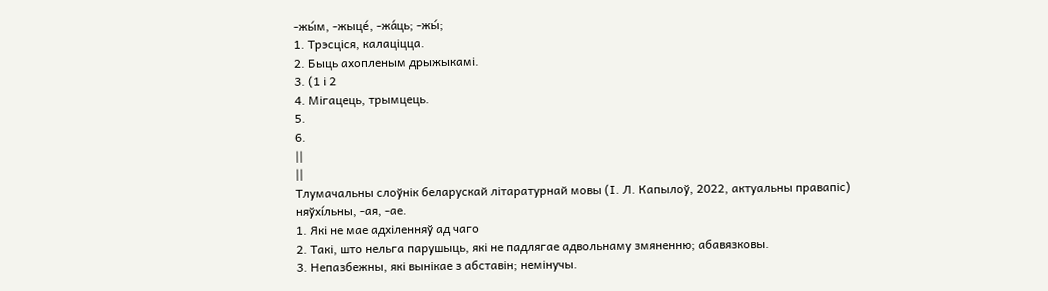-жы́м, -жыце́, -жа́ць; -жы́;
1. Трэсціся, калаціцца.
2. Быць ахопленым дрыжыкамі.
3. (1 і 2
4. Мігацець, трымцець.
5.
6.
||
||
Тлумачальны слоўнік беларускай літаратурнай мовы (І. Л. Капылоў, 2022, актуальны правапіс)
няўхі́льны, -ая, -ае.
1. Які не мае адхіленняў ад чаго
2. Такі, што нельга парушыць, які не падлягае адвольнаму змяненню; абавязковы.
3. Непазбежны, які вынікае з абставін; немінучы.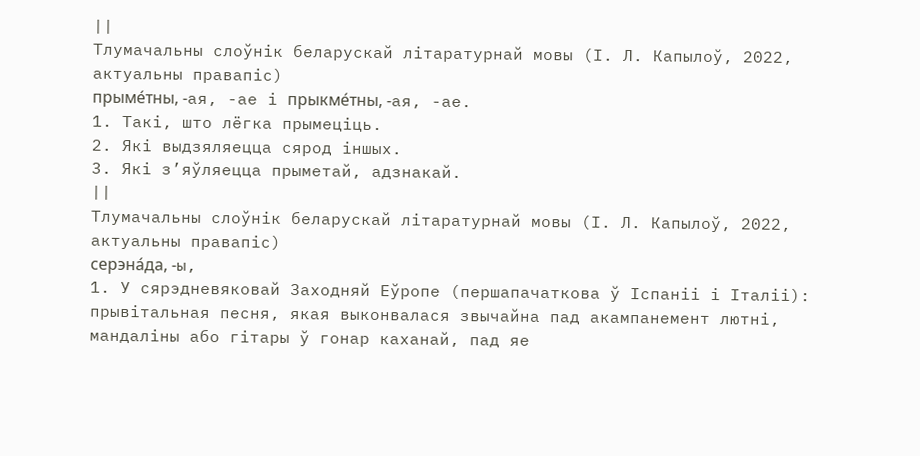||
Тлумачальны слоўнік беларускай літаратурнай мовы (І. Л. Капылоў, 2022, актуальны правапіс)
прыме́тны, -ая, -ае і прыкме́тны, -ая, -ае.
1. Такі, што лёгка прымеціць.
2. Які выдзяляецца сярод іншых.
3. Які з’яўляецца прыметай, адзнакай.
||
Тлумачальны слоўнік беларускай літаратурнай мовы (І. Л. Капылоў, 2022, актуальны правапіс)
серэна́да, -ы,
1. У сярэдневяковай Заходняй Еўропе (першапачаткова ў Іспаніі і Італіі): прывітальная песня, якая выконвалася звычайна пад акампанемент лютні, мандаліны або гітары ў гонар каханай, пад яе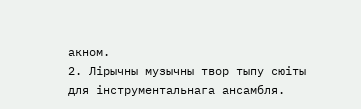акном.
2. Лірычны музычны твор тыпу сюіты для інструментальнага ансамбля.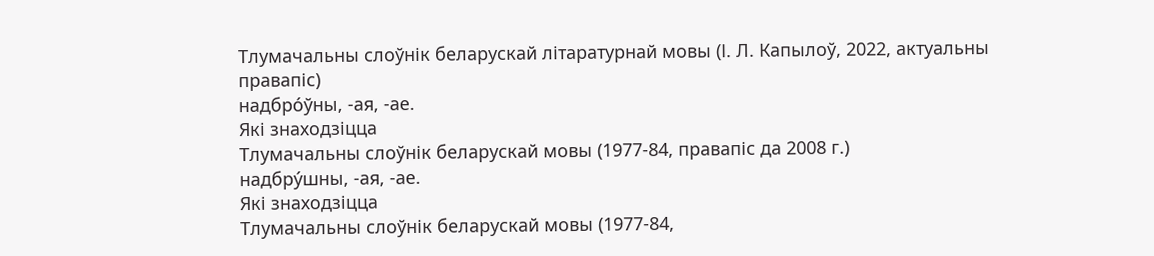Тлумачальны слоўнік беларускай літаратурнай мовы (І. Л. Капылоў, 2022, актуальны правапіс)
надбро́ўны, ‑ая, ‑ае.
Які знаходзіцца
Тлумачальны слоўнік беларускай мовы (1977-84, правапіс да 2008 г.)
надбру́шны, ‑ая, ‑ае.
Які знаходзіцца
Тлумачальны слоўнік беларускай мовы (1977-84,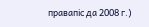правапіс да 2008 г.)